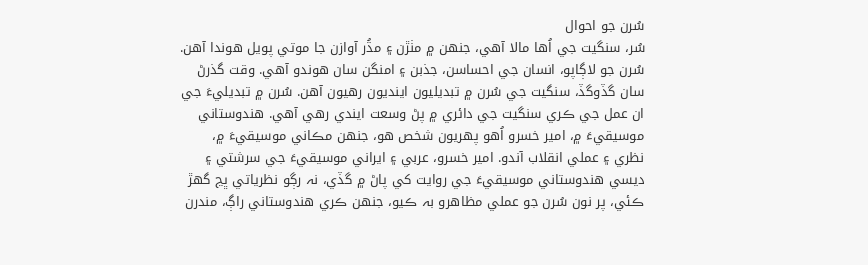سُرن جو احوال
سُر، سنگيت جي اُها مالا آهي، جنھن ۾ مٺڙن ۽ مڌُر آوازن جا موتي پويل هوندا آهن. سُرن جو لاڳاپو، انسان جي احساسن، جذبن ۽ امنگن سان هوندو آهي. وقت گذرڻ سان گڏوگڏ، سنگيت جي سُرن ۾ تبديليون اينديون رهيون آهن. سُرن ۾ تبديليءَ جي ان عمل جي ڪري سنگيت جي دائري ۾ پڻ وسعت ايندي رهي آهي. هندوستاني موسيقيءَ ۾، امير خسرو اُهو پھريون شخص هو، جنھن مڪاني موسيقيءَ ۾، نظري ۽ عملي انقلاب آندو. امير خسرو، عربي ۽ ايراني موسيقيءَ جي سرشتي ۽ ديسي هندوستاني موسيقيءَ جي روايت کي پاڻ ۾ گڏي، نہ رڳو نظرياتي ڀڃ گهڙ ڪئي، پر نون سُرن جو عملي مظاهرو بہ ڪيو، جنھن ڪري هندوستاني راڳ، مندرن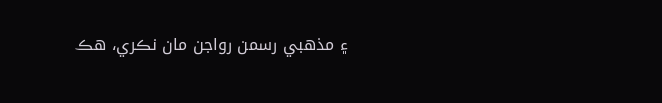۽ مذهبي رسمن رواجن مان نڪري، هڪ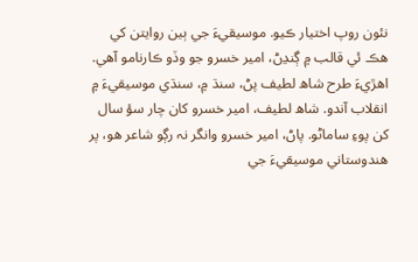نئون روپ اختيار ڪيو. موسيقيءَ جي ٻين روايتن کي هڪ ئي قالب ۾ ڳنڍڻ، امير خسرو جو وڏو ڪارنامو آهي.
اهڙيءَ طرح شاھ لطيف پڻ، سنڌ ۾، سنڌي موسيقيءَ ۾ انقلاب آندو. شاھ لطيف، امير خسرو کان چار سؤ سال کن پوءِ ساماڻو. پاڻ، امير خسرو وانگر نہ رڳو شاعر هو، پر هندوستاني موسيقيءَ جي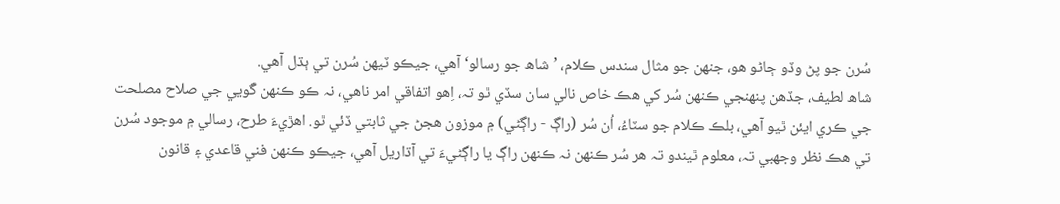سُرن جو پڻ وڏو ڄاڻو هو، جنھن جو مثال سندس ڪلام، ’شاھ جو رسالو‘ آهي، جيڪو ٽيھن سُرن تي ٻڌل آهي.
شاھ لطيف، جڏهن پنھنجي ڪنھن سُر کي هڪ خاص نالي سان سڏي ٿو تہ، اِهو اتفاقي امر ناهي، نہ ڪو ڪنھن گَويي جي صلاح مصلحت جي ڪري ايئن ٿيو آهي، بلڪ ڪلام جو سٽاءُ، اُن سُر (راڳ - راڳڻي) ۾ موزون هجڻ جي ثابتي ڏئي ٿو. اهڙيءَ طرح، رسالي ۾ موجود سُرن تي هڪ نظر وجهبي تہ، معلوم ٿيندو تہ هر سُر ڪنھن نہ ڪنھن راڳ يا راڳڻيءَ تي آڌاريل آهي، جيڪو ڪنھن فني قاعدي ۽ قانون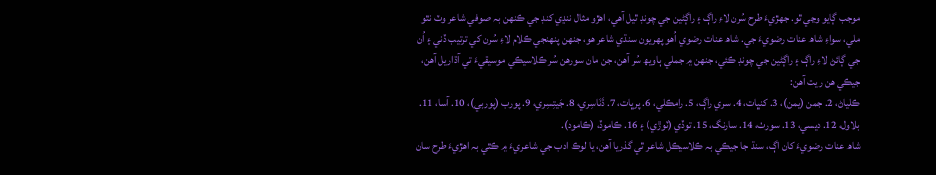موجب ڳايو وڃي ٿو. جھڙيءَ طرح سُرن لاءِ راڳ ۽ راڳڻين جي چونڊ ٿيل آهي، اهڙو مثال ننڍي کنڊ جي ڪنھن بہ صوفي شاعر وٽ نٿو ملي، سواءِ شاھ عنات رضويءَ جي. شاھ عنات رضوي اُهو پھريون سنڌي شاعر هو، جنھن پنھنجي ڪلام لاءِ سُرن کي ترتيب ڏني ۽ اُن جي ڳائڻ لاءِ راڳ ۽ راڳڻين جي چونڊ ڪئي، جنھن ۾ جملي ٻاويھ سُر آهن، جن مان سورهن سُر ڪلاسيڪي موسيقيءَ تي آڌاريل آهن، جيڪي هن ريت آهن:
ڪلياڻ، 2. جمن (يمن)، 3. کنڀات، 4. سري راڳ، 5. رامڪلي، 6. پرڀات، 7. ڌَنَاسِري، 8. جَيتِسِري، 9. پورب (پوربي)، 10. آسا، 11. بلاول، 12. ديسي، 13. سورٺ، 14. سارنگ، 15. توڏي (ٽوڙي) ۽ 16. ڪاموڏ، (ڪامود).
شاھ عنات رضويءَ کان اڳ، سنڌ جا جيڪي بہ ڪلاسيڪل شاعر ٿي گذريا آهن، يا لوڪ ادب جي شاعريءَ ۾ ڪٿي بہ اهڙيءَ طرح سان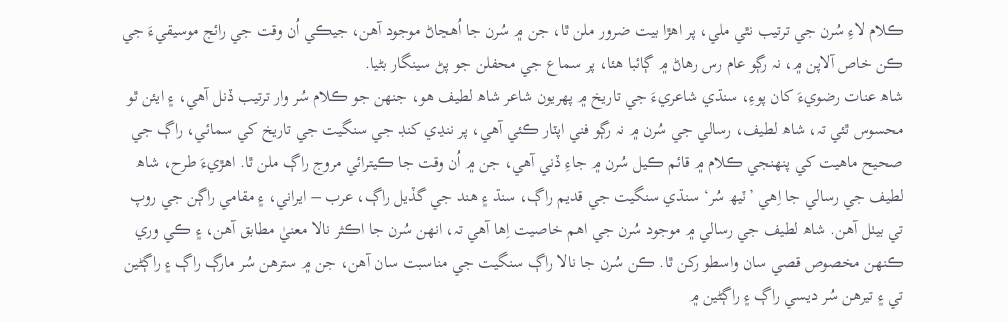ڪلام لاءِ سُرن جي ترتيب نٿي ملي، پر اهڙا بيت ضرور ملن ٿا، جن ۾ سُرن جا اُهڃاڻ موجود آهن، جيڪي اُن وقت جي رائج موسيقيءَ جي ڪن خاص آلاپن ۾، نہ رڳو عام رس رهاڻ ۾ ڳائبا هئا، پر سماع جي محفلن جو پڻ سينگار بڻيا.
شاھ عنات رضويءَ کان پوءِ، سنڌي شاعريءَ جي تاريخ ۾ پھريون شاعر شاھ لطيف هو، جنھن جو ڪلام سُر وار ترتيب ڏنل آهي، ۽ ايئن ٿو محسوس ٿئي تہ، شاھ لطيف، رسالي جي سُرن ۾ نہ رڳو فني اپٽار ڪئي آهي، پر ننڍي کنڊ جي سنگيت جي تاريخ کي سمائي، راڳ جي صحيح ماهيت کي پنھنجي ڪلام ۾ قائم ڪيل سُرن ۾ جاءِ ڏني آهي، جن ۾ اُن وقت جا ڪيترائي مروج راڳ ملن ٿا. اهڙيءَ طرح، شاھ لطيف جي رسالي جا اِهي ’ٽيھ سُر‘ سنڌي سنگيت جي قديم راڳ، سنڌ ۽ هند جي گڏيل راڳ، عرب – ايراني، ۽ مقامي راڳن جي روپ تي بيٺل آهن. شاھ لطيف جي رسالي ۾ موجود سُرن جي اهم خاصيت اِها آهي تہ، انهن سُرن جا اڪثر نالا معنيٰ مطابق آهن، ۽ ڪي وري ڪنھن مخصوص قصي سان واسطو رکن ٿا. ڪن سُرن جا نالا راڳ سنگيت جي مناسبت سان آهن، جن ۾ سترهن سُر مارڳ راڳ ۽ راڳڻين تي ۽ تيرهن سُر ديسي راڳ ۽ راڳڻين ۾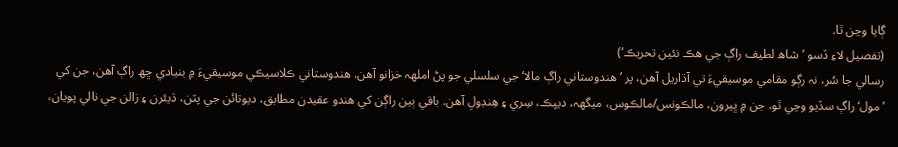ڳايا وڃن ٿا.
(تفصيل لاءِ ڏسو ’شاھ لطيف راڳ جي هڪ نئين تحريڪ‘)
رسالي جا سُر، نہ رڳو مقامي موسيقيءَ تي آڌاريل آهن، پر ’هندوستاني راڳ مالا‘ جي سلسلي جو پڻ املهہ خزانو آهن. هندوستاني ڪلاسيڪي موسيقيءَ ۾ بنيادي ڇھ راڳ آهن، جن کي ’مول‘ راڳ سڏيو وڃي ٿو، جن ۾ ڀيرون، مالڪونس/مالڪوس، ميگهہ، ديپڪ، سِري ۽ هِنڊولِ آهن. باقي ٻين راڳن کي هندو عقيدن مطابق، ديوتائن جي پٽن، ڌيئرن ۽ زالن جي نالي پويان،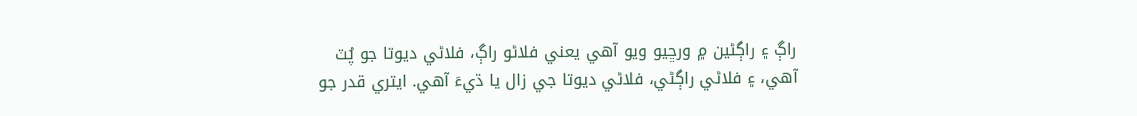راڳ ۽ راڳڻين ۾ ورڇيو ويو آهي يعني فلاڻو راڳ، فلاڻي ديوتا جو پُٽ آهي، ۽ فلاڻي راڳڻي، فلاڻي ديوتا جي زال يا ڌيءَ آهي. ايتري قدر جو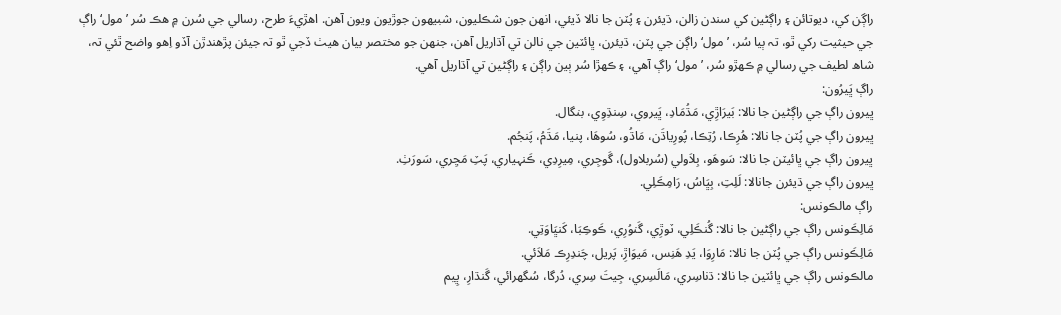راڳن کي، ديوتائن ۽ راڳڻين کي سندن زالن، ڌيئرن ۽ پُٽن جا نالا ڏيئي، انهن جون شڪليون، شبيھون جوڙيون ويون آهن. اهڙيءَ طرح، رسالي جي سُرن ۾ هڪ سُر ’مول‘ راڳ جي حيثيت رکي ٿو، تہ ٻيا سُر، ’مول‘ راڳن جي پٽن، ڌيئرن، ڀائٽين جي نالن تي آڌاريل آهن، جنھن جو مختصر بيان هيٺ ڏجي ٿو تہ جيئن پڙهندڙن آڏو اِهو واضح ٿئي تہ، شاھ لطيف جي رسالي ۾ ڪھڙو سُر، ’مول‘ راڳ آهي، ۽ ڪھڙا سُر ٻين راڳن ۽ راڳڻين تي آڌاريل آهي.
راڳ ڀَيرُون:
ڀيرون راڳ جي راڳڻين جا نالا: بَيرَاڙِي، مَڌُمَادِ، ڀَيروي، سِنڌِوِي، بنگال.
ڀيرون راڳ جي پُٽن جا نالا: هُرِڪا، رُتِڪا، پُورِياڌَن، مَاڌُو، سُوهَا، پنيا، مَڌَمُ، پَنجُم.
ڀيرون راڳ جي ڀائيٽن جا نالا: سَوهَو، بِلاَولي (سُربلاول)، گَوجِري، مِيرِدِي، ڪَنہياري، پَٽِ مَڃِري، سَورَٺِ.
ڀيرون راڳ جي ڌيئرن جانالا: لَلِتِ، بِڀَاسُ، رَامِڪَلِي.
راڳ مالڪونس:
مَالِڪَونس راڳ جي راڳڻين جا نالا: گُنڪَلِي، ٽوڙِي، گَنوُرِي، ڪَوڪِبَا، کَنڀَاوَتِي.
مَالِڪَونس راڳ جي پُٽن جا نالا: مَارِوَا، يَدِ هَنِس، مَيوَاڙِ، پَريل، چَندِرِڪ مَلاَئي.
مالڪونس راڳ جي ڀائٽين جا نالا: ڌناسِري، مَالَسِري، جِيتَ سِري، دُرگا، سُگهرائي، گَنڌارِ، ڀِيم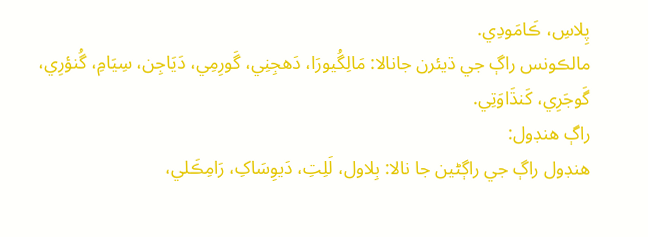پِلاسِ، ڪَامَودِي.
مالڪونس راڳ جي ڌيئرن جانالا: مَالِگُيورَا، دَهجِنِي، گَورِمِي، دَيَاجِن، سِيَامِ، گُنؤرِي، گَوجَرِي، کَنڌَاوَتِي.
راڳ هنڊول:
هنڊول راڳ جي راڳڻين جا نالا: بِلاول، لَلِتِ، دَيوِسَاکِ، رَامِڪَلي،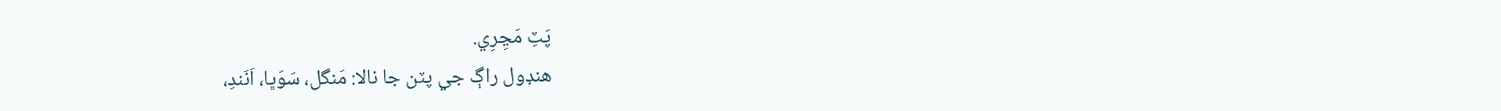پَٽِ مَڃِرِي.
هنڊول راڳ جي پٽن جا نالا: مَنگل، سَوَڀا، اَنَندِ،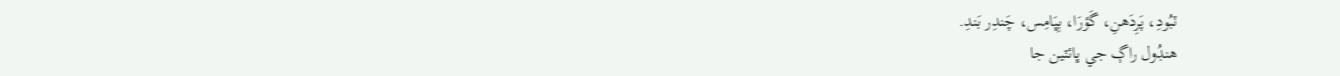ٽبُودِ، پَرِدَهنِ، گَؤرَا، بِڀَامِس، چَندِر بَندِ.
هنڊُول راڳ جي ڀائٽين جا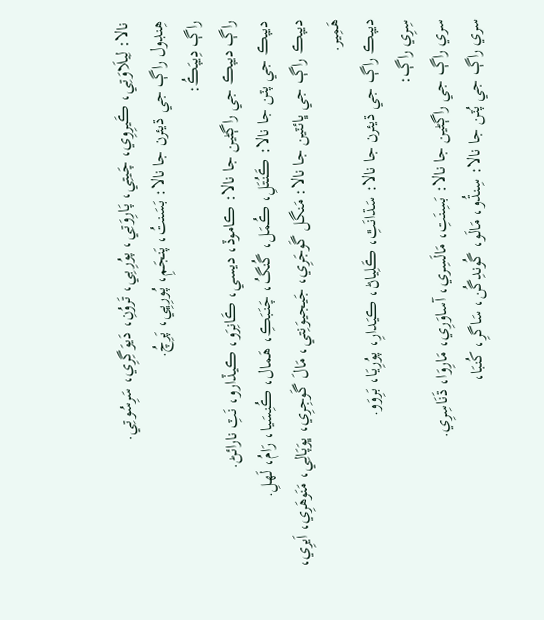نالا: لِيلَاوَتِي، ڪَيرِوِي، چَيتِي، پَارِوَتِي، پوُرِبِي، تَروُنِ، دَيوَگِرِي، سَرِسُوتِي.
هِنڊول راڳ جي ڌيئرن جا نالا: بَسَنتُ، پَنجَمِ، پُورِڀِي، پَرِچُ.
راڳ دِيپَڪُ:
راڳ ديپڪ جي راڳڻين جا نالا: ڪاموڏ، ديسي، ڪَانِرَو، ڪيڏارو، نَٽِ نارائڻ.
ديپڪ جي پٽن جا نالا: ڪَنُتَلِ، ڪُمَل، گُنگُ، چَنَبَڪِ، هَمال، ڪُنِسَيا، رَامُ، لَھلِ.
ديپڪ راڳ جي ڀائٽين جا نالا: مَنگل گَوجَرِي، جَيجيوَنِتي، مَالَ گَوجِرِي، ڀوَپَالِي، مَنَوهَرِي، اَيرِي، هَمِير.
ديپڪ راڳ جي ڌيئرن جا نالا: سَڌانَٿِ، ڪَلِياڻ، ڪيَدارِ، پوُرِيَا، بَرِوَو.
سِرِي راڳ:
سري راڳ جي راڳڻين جا نالا: بَسِنَتِ، مَالَسِري، آساوَرِي، مَارِوَا، ڌَنَاسِرِي.
سري راڳ جي پُٽن جا نالا: سِنڌُو، مَالَو، گُوندِگُن، سَاگرِ، کُنبَا،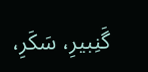گَنِبيرِ، سَکَرِ،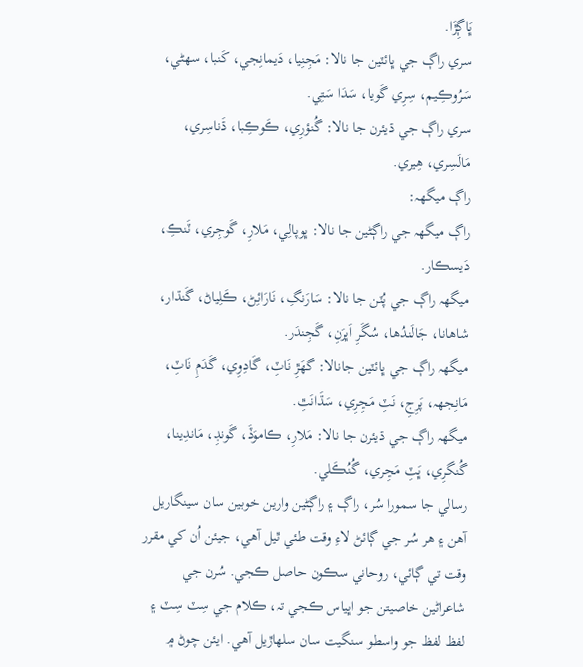ڀَاڳِڙَا.
سري راڳ جي ڀائٽين جا نالا: مَجِنِيا، دَيمانِجي، کَنبا، سهڻي، سَرُوڪِيم، سِرِي گَويا، سَدَا سَتِي.
سري راڳ جي ڌيئرن جا نالا: گُنؤرِي، ڪَوڪِبا، ڌَناسِري، مَالَسِري، هِيري.
راڳ ميگهہ:
راڳ ميگهہ جي راڳڻين جا نالا: ڀوپالِي، مَلارِ، گَوجِري، ٽَنڪِ، دَيسڪار.
ميگهہ راڳ جي پُٽن جا نالا: سَارَنگِ، نَارَائِڻ، ڪَلِياڻ، گَنڌار، شاهانا، جَالَندُها، سُگَرِ اَڀرَنِ، گَجِندَر.
ميگهہ راڳ جي ڀائٽين جانالا: گهَڙِ نَاٽِ، گَادِوِي، گَدَمِ نَاٽِ، مَانِجهہ، پَرِجِ، نَٽِ مَڃِرِي، سَڌَانَٿِ.
ميگهہ راڳ جي ڌيئرن جا نالا: مَلارِ، ڪاموَڏَ، گَونڊِ، مَاندِينا، گُنگرِي، ڀَٽِ مَڃِري، گُنُڪَلي.
رسالي جا سمورا سُر، راڳ ۽ راڳڻين وارين خوبين سان سينگاريل آهن ۽ هر سُر جي ڳائڻ لاءِ وقت طئي ٿيل آهي، جيئن اُن کي مقرر وقت تي ڳائي، روحاني سڪون حاصل ڪجي. سُرن جي شاعراڻين خاصيتن جو اڀياس ڪجي تہ، ڪلام جي سِٽ سِٽ ۽ لفظ لفظ جو واسطو سنگيت سان سلهاڙيل آهي. ايئن چوڻ ۾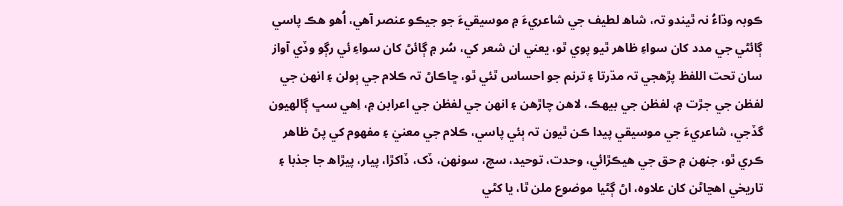ڪوبہ وڌاءُ نہ ٿيندو تہ، شاھ لطيف جي شاعريءَ ۾ موسيقيءَ جو جيڪو عنصر آهي، اُهو هڪ پاسي ڳائڻي جي مدد کان سواءِ ظاهر ٿيو پوي ٿو، يعني ان شعر کي، سُر ۾ ڳائڻ کان سواءِ ئي رڳو وڏي آواز سان تحت اللفظ پڙهجي تہ مڌرتا ۽ ترنم جو احساس ٿئي ٿو، ڇاڪاڻ تہ ڪلام جي ٻولن ۽ انهن جي لفظن جي جڙت ۾، لفظن جي بيھڪ، لاهن چاڙهن ۽ انهن جي لفظن جي اعرابن ۾، اِهي سڀ ڳالهيون گڏجي، شاعريءَ جي موسيقي پيدا ڪن ٿيون تہ ٻئي پاسي، ڪلام جي معنيٰ ۽ مفھوم کي پڻ ظاهر ڪري ٿو، جنھن ۾ حق جي هيڪڙائي، وحدت، توحيد، سچ، سونھن، ڏک، ڏاکڙا، پيار، پيڙاھ جا جذبا ۽ تاريخي اهڃاڻن کان علاوہ، اڻ ڳڻيا موضوع ملن ٿا، يا کڻي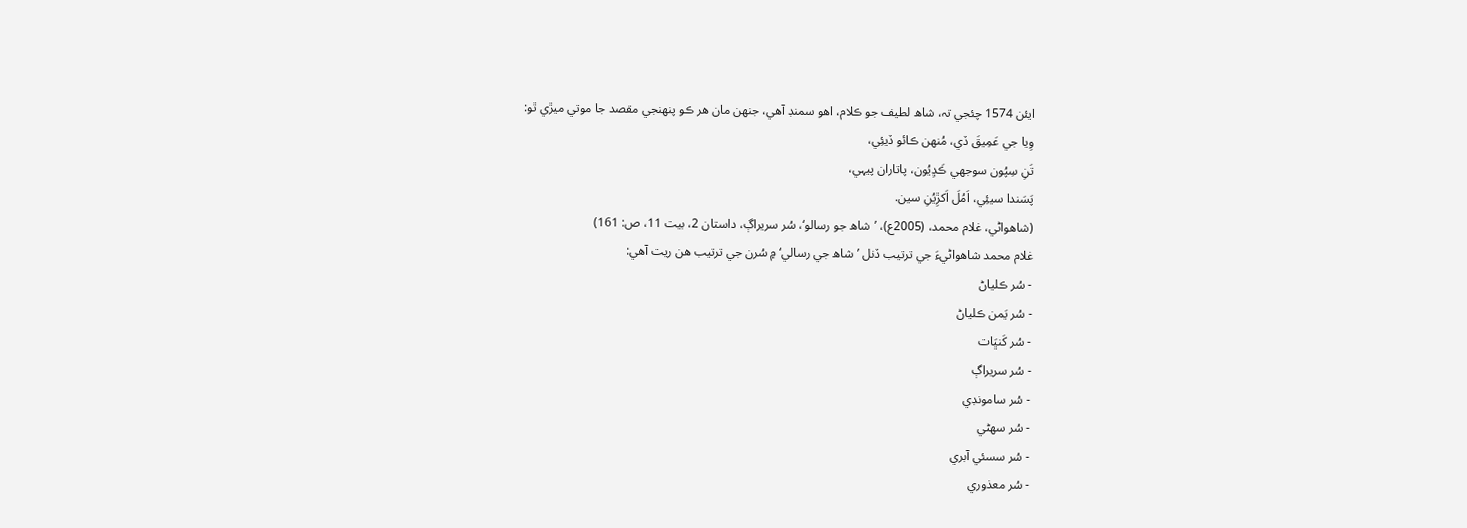ايئن 1574 چئجي تہ، شاھ لطيف جو ڪلام، اهو سمنڊ آهي، جنھن مان هر ڪو پنھنجي مقصد جا موتي ميڙي ٿو:
وِيا جي عَمِيقَ ڏي، مُنهن ڪائو ڏيئِي،
تَنِ سِپُون سوجھي ڪَڍِيُون، پاتاران پيہي،
پَسَندا سيئِي، اَمُلَ اَکڙِيُنِ سين.
(شاهواڻي، غلام محمد، (2005ع)، ’شاھ جو رسالو‘، سُر سريراڳ، داستان 2، بيت 11، ص: 161)
غلام محمد شاهواڻيءَ جي ترتيب ڏنل ’شاھ جي رسالي‘ ۾ سُرن جي ترتيب هن ريت آهي:
- سُر ڪلياڻ
- سُر يَمن ڪلياڻ
- سُر کَنڀَات
- سُر سريراڳ
- سُر سامونڊي
- سُر سهڻي
- سُر سسئي آبري
- سُر معذوري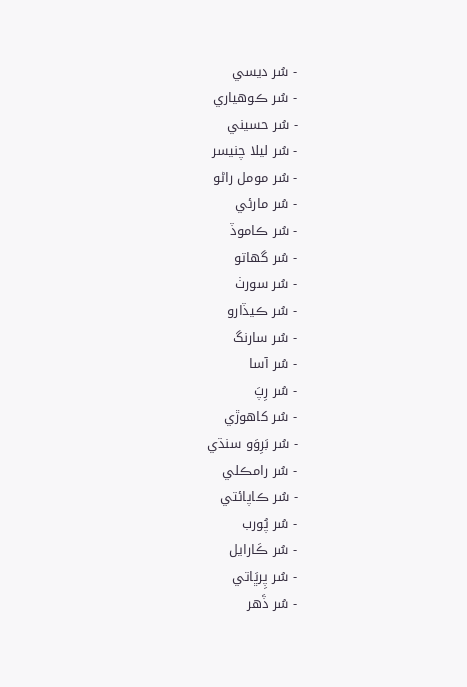- سُر ديسي
- سُر ڪوهياري
- سُر حسيني
- سُر ليلا چنيسر
- سُر مومل راڻو
- سُر مارئي
- سُر ڪاموڏ
- سُر گهاتو
- سُر سورٺ
- سُر ڪيڏارو
- سُر سارنگ
- سُر آسا
- سُر رِپَ
- سُر کاهوڙي
- سُر بَرِوَو سنڌي
- سُر رامڪلي
- سُر ڪاپائتي
- سُر پُورب
- سُر ڪَارايل
- سُر پِرڀَاتي
- سُر ڏَهر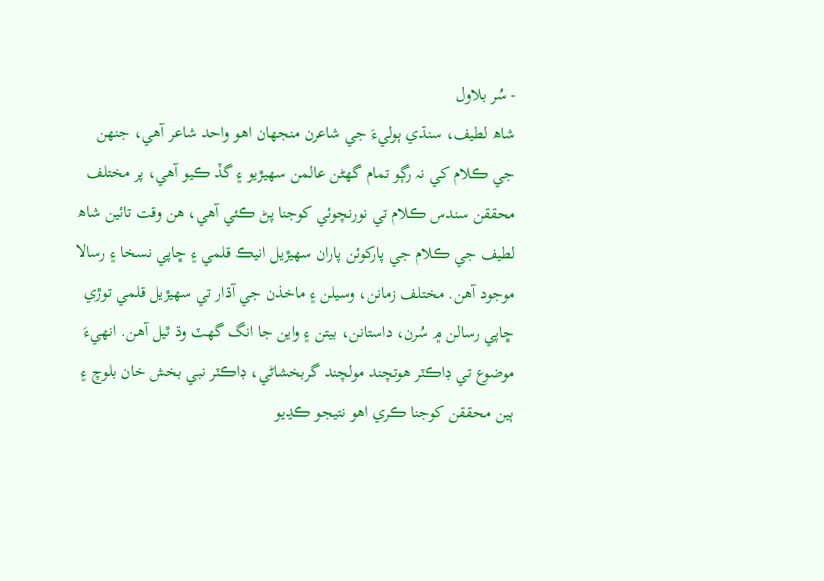- سُر بلاول
شاھ لطيف، سنڌي ٻوليءَ جي شاعرن منجهان اهو واحد شاعر آهي، جنھن جي ڪلام کي نہ رڳو تمام گهڻن عالمن سھيڙيو ۽ گڏ ڪيو آهي، پر مختلف محققن سندس ڪلام تي نورنچوئي کوجنا پڻ ڪئي آهي، هن وقت تائين شاھ لطيف جي ڪلام جي پارکوئن پاران سھيڙيل انيڪ قلمي ۽ ڇاپي نسخا ۽ رسالا موجود آهن. مختلف زمانن، وسيلن ۽ ماخذن جي آڌار تي سھيڙيل قلمي توڙي ڇاپي رسالن ۾ سُرن، داستانن، بيتن ۽ واين جا انگ گهٽ وڌ ٿيل آهن. انهيءَ موضوع تي ڊاڪٽر هوتچند مولچند گربخشاڻي، ڊاڪٽر نبي بخش خان بلوچ ۽ ٻين محققن کوجنا ڪري اهو نتيجو ڪڍيو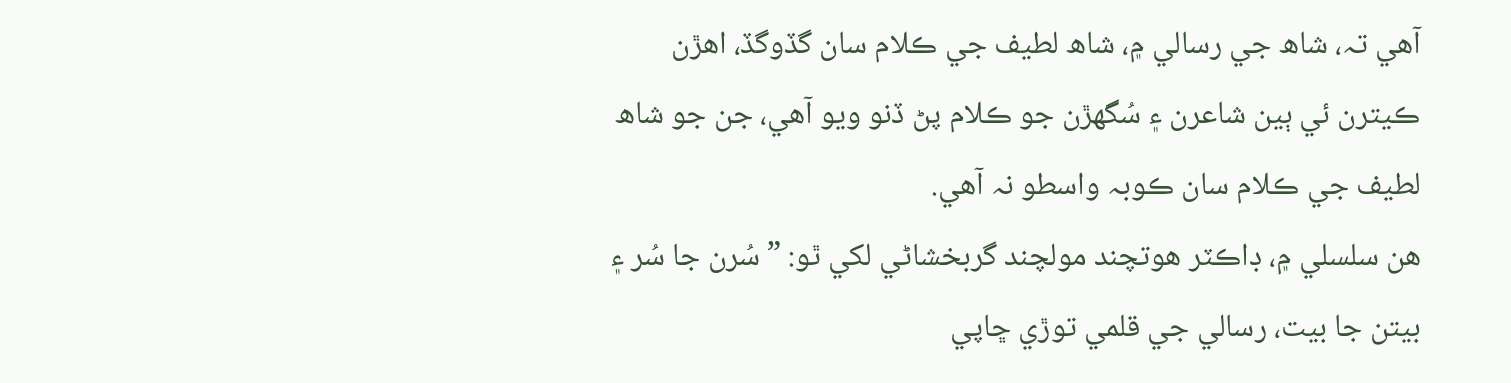آهي تہ، شاھ جي رسالي ۾، شاھ لطيف جي ڪلام سان گڏوگڏ، اهڙن ڪيترن ئي ٻين شاعرن ۽ سُگهڙن جو ڪلام پڻ ڏنو ويو آهي، جن جو شاھ لطيف جي ڪلام سان ڪوبہ واسطو نہ آهي.
هن سلسلي ۾، ڊاڪٽر هوتچند مولچند گربخشاڻي لکي ٿو: ”سُرن جا سُر ۽ بيتن جا بيت، رسالي جي قلمي توڙي ڇاپي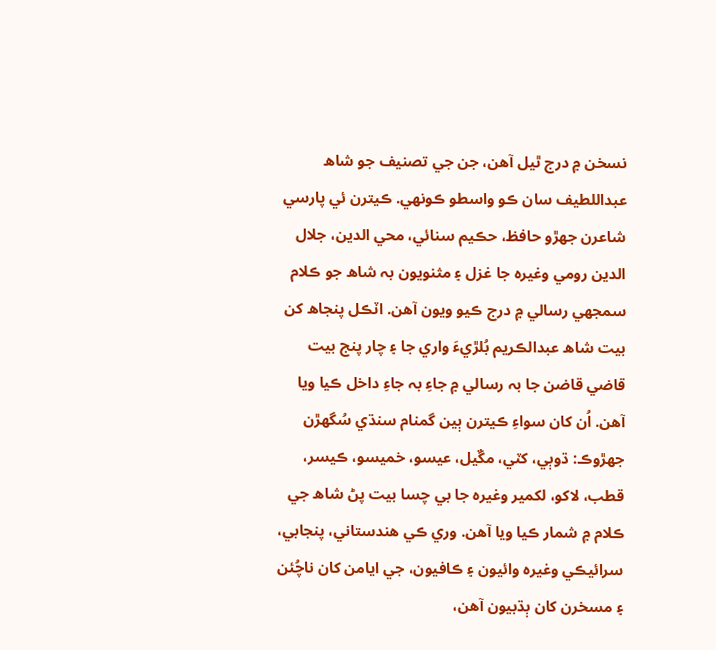نسخن ۾ درج ٿيل آهن، جن جي تصنيف جو شاھ عبداللطيف سان ڪو واسطو ڪونهي. ڪيترن ئي پارسي شاعرن جھڙو حافظ، حڪيم سنائي، محي الدين، جلال الدين رومي وغيرہ جا غزل ۽ مثنويون بہ شاھ جو ڪلام سمجهي رسالي ۾ درج ڪيو ويون آهن. اٽڪل پنجاھ کن بيت شاھ عبدالڪريم بُلڙيءَ واري جا ۽ چار پنج بيت قاضي قاضن جا بہ رسالي ۾ جاءِ بہ جاءِ داخل ڪيا ويا آهن. اُن کان سواءِ ڪيترن ٻين گمنام سنڌي سُگهڙن جھڙوڪ: ڌوٻي، کٽي، مڱيل، عيسو، خميسو، ڪيسر، قطب، لاکو، لکمير وغيرہ جا بي چسا بيت پڻ شاھ جي ڪلام ۾ شمار ڪيا ويا آهن. وري ڪي هندستاني، پنجابي، سرائيڪي وغيرہ وائيون ۽ ڪافيون، جي ايامن کان ناچُئن ۽ مسخرن کان ٻڌبيون آهن،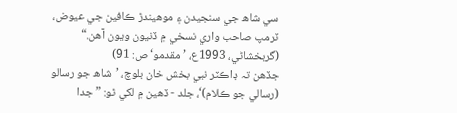سي شاھ جي سنجيدن ۽ موهيندڙ ڪافين جي عيوض، ٽرمپ صاحب واري نسخي ۾ ڏنيون ويون آهن.“
(گربخشاڻي، 1993ع، ’مقدمو‘ ص: 91)
جڏهن تہ ڊاڪٽر نبي بخش خان بلوچ، ’شاھ جو رسالو (رسالي جو ڪلام)‘، جلد - ڏهين ۾ لکي ٿو: ”جدا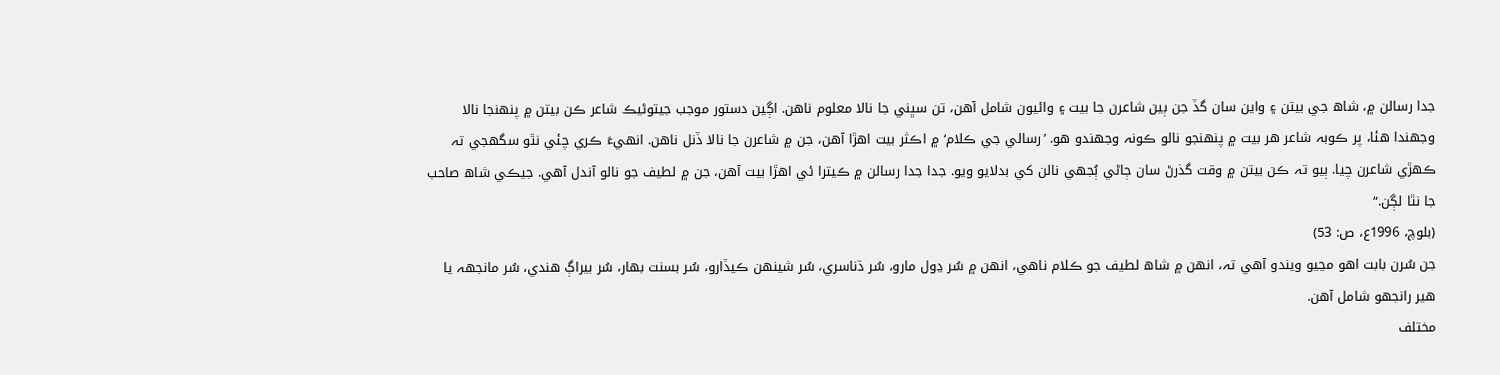جدا رسالن ۾، شاھ جي بيتن ۽ واين سان گڏ جن ٻين شاعرن جا بيت ۽ وائيون شامل آهن، تن سڀني جا نالا معلوم ناهن. اڳين دستور موجب جيتوڻيڪ شاعر ڪن بيتن ۾ پنھنجا نالا وجهندا هئا، پر ڪوبہ شاعر هر بيت ۾ پنھنجو نالو ڪونہ وجهندو هو. ’رسالي جي ڪلام‘ ۾ اڪثر بيت اهڙا آهن، جن ۾ شاعرن جا نالا ڏنل ناهن. انهيءَ ڪري چئي نٿو سگهجي تہ ڪھڙي شاعرن چيا. ٻيو تہ ڪن بيتن ۾ وقت گذرڻ سان ڄاڻي ٻُجهي نالن کي بدلايو ويو. جدا جدا رسالن ۾ ڪيترا ئي اهڙا بيت آهن، جن ۾ لطيف جو نالو آندل آهي. جيڪي شاھ صاحب جا نٿا لڳن.“
(بلوچ، 1996ع، ص: 53)
جن سُرن بابت اهو مڃيو ويندو آهي تہ، انهن ۾ شاھ لطيف جو ڪلام ناهي، انهن ۾ سُر ڍول مارو، سُر ڌناسري، سُر شينھن ڪيڏارو، سُر بسنت بھار، سُر بيراڳ هندي، سُر مانجهہ يا هير رانجهو شامل آهن.
مختلف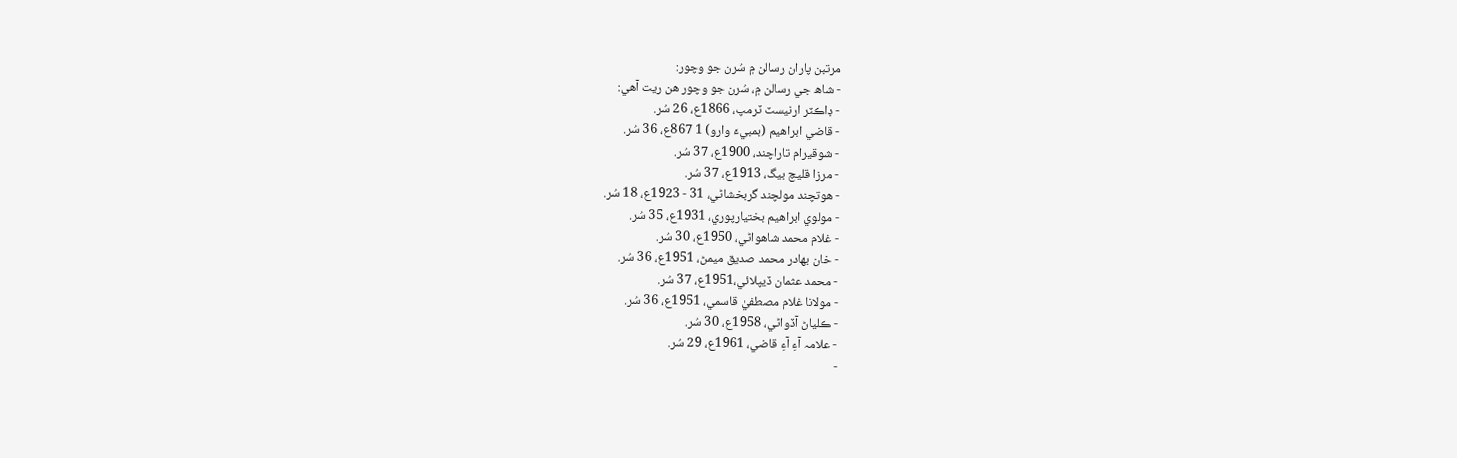مرتبن پاران رسالن ۾ سُرن جو وچور:
- شاھ جي رسالن ۾، سُرن جو وچور هن ريت آهي:
- ڊاڪٽر ارنيسٽ ٽرمپ، 1866ع، 26 سُر.
- قاضي ابراهيم (بمبيءَ وارو) 1 867ع، 36 سُر.
- شوقيرام تاراچند، 1900ع، 37 سُر.
- مرزا قليچ بيگ، 1913ع، 37 سُر.
- هوتچند مولچند گربخشاڻي، 31 - 1923ع، 18 سُر.
- مولوي ابراهيم بختيارپوري، 1931ع، 35 سُر.
- غلام محمد شاهواڻي، 1950ع، 30 سُر.
- خان بھادر محمد صديق ميمڻ، 1951ع، 36 سُر.
- محمد عثمان ڏيپلائي،1951ع، 37 سُر.
- مولانا غلام مصطفيٰ قاسمي، 1951ع، 36 سُر.
- ڪلياڻ آڏواڻي، 1958ع، 30 سُر.
- علامہ آءِ آءِ قاضي، 1961ع، 29 سُر.
-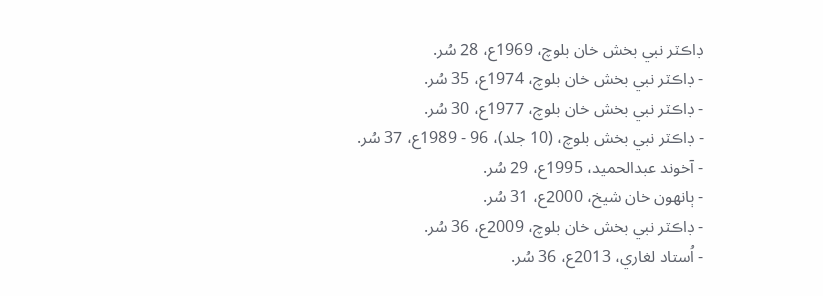ڊاڪٽر نبي بخش خان بلوچ، 1969ع، 28 سُر.
- ڊاڪٽر نبي بخش خان بلوچ، 1974ع، 35 سُر.
- ڊاڪٽر نبي بخش خان بلوچ، 1977ع، 30 سُر.
- ڊاڪٽر نبي بخش بلوچ، (10 جلد)، 96 - 1989ع، 37 سُر.
- آخوند عبدالحميد، 1995ع، 29 سُر.
- ٻانهون خان شيخ، 2000ع، 31 سُر.
- ڊاڪٽر نبي بخش خان بلوچ، 2009ع، 36 سُر.
- اُستاد لغاري، 2013ع، 36 سُر.